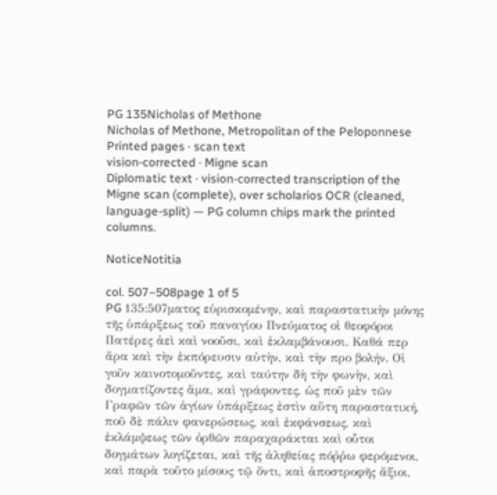PG 135Nicholas of Methone
Nicholas of Methone, Metropolitan of the Peloponnese
Printed pages · scan text
vision-corrected · Migne scan
Diplomatic text · vision-corrected transcription of the Migne scan (complete), over scholarios OCR (cleaned, language-split) — PG column chips mark the printed columns.

NoticeNotitia

col. 507–508page 1 of 5
PG 135:507ματος εὑρισκομένην, καὶ παραστατικὴν μόνης τῆς ὑπάρξεως τοῦ παναγίου Πνεύματος οἱ θεοφόροι Πατέρες ἀεὶ καὶ νοοῦσι, καὶ ἐκλαμβάνουσι. Καθά περ ἄρα καὶ τὴν ἐκπόρευσιν αὐτὴν, καὶ τὴν προ βολήν. Οἱ γοῦν καινοτομοῦντες, καὶ ταύτην δὴ τὴν φωνὴν, καὶ δογματίζοντες ἅμα, καὶ γράφοντες, ὡς ποῦ μὲν τῶν Γραφῶν τῶν ἁγίων ὑπάρξεως ἐστὶν αὕτη παραστατική, ποῦ δὲ πάλιν φανερώσεως, καὶ ἐκφάνσεως, καὶ ἐκλάμψεως τῶν ὀρθῶν παραχαράκται καὶ οὗτοι δογμάτων λογίζεται, καὶ τῆς ἀληθείας πόῤῥω φερόμενοι, καὶ παρὰ τοῦτο μίσους τῷ ὄντι, καὶ ἀποστροφῆς ἄξιοι,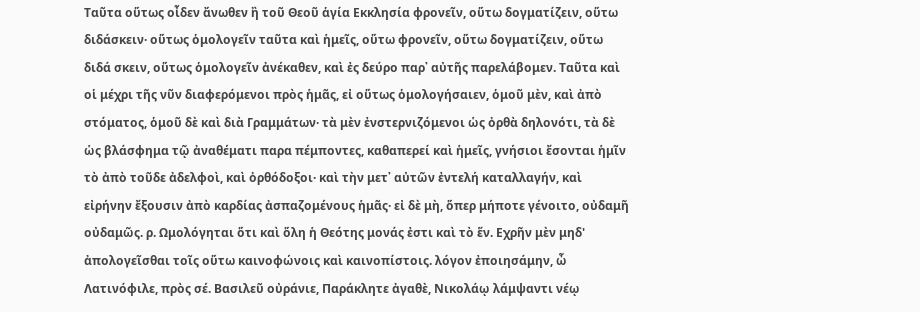Ταῦτα οὕτως οἶδεν ἄνωθεν ἢ τοῦ Θεοῦ ἁγία Εκκλησία φρονεῖν, οὕτω δογματίζειν, οὕτω διδάσκειν· οὕτως ὁμολογεῖν ταῦτα καὶ ἡμεῖς, οὕτω φρονεῖν, οὕτω δογματίζειν, οὕτω διδά σκειν, οὕτως ὁμολογεῖν ἀνέκαθεν, καὶ ἐς δεύρο παρ᾽ αὐτῆς παρελάβομεν. Ταῦτα καὶ οἱ μέχρι τῆς νῦν διαφερόμενοι πρὸς ἡμᾶς, εἰ οὕτως ὁμολογήσαιεν, ὁμοῦ μὲν, καὶ ἀπὸ στόματος, ὁμοῦ δὲ καὶ διὰ Γραμμάτων· τὰ μὲν ἐνστερνιζόμενοι ὡς ὀρθὰ δηλονότι, τὰ δὲ ὡς βλάσφημα τῷ ἀναθέματι παρα πέμποντες, καθαπερεί καὶ ἡμεῖς, γνήσιοι ἔσονται ἡμῖν τὸ ἀπὸ τοῦδε ἀδελφοὶ, καὶ ὀρθόδοξοι· καὶ τὴν μετ᾿ αὐτῶν ἐντελή καταλλαγήν, καὶ εἰρήνην ἔξουσιν ἀπὸ καρδίας ἀσπαζομένους ἡμᾶς· εἰ δὲ μὴ, ὅπερ μήποτε γένοιτο, οὐδαμῆ οὐδαμῶς. ρ. Ωμολόγηται ὅτι καὶ ὅλη ἡ Θεότης μονάς ἐστι καὶ τὸ ἕν. Εχρῆν μὲν μηδ' ἀπολογεῖσθαι τοῖς οὕτω καινοφώνοις καὶ καινοπίστοις. λόγον ἐποιησάμην, ὦ Λατινόφιλε, πρὸς σέ. Βασιλεῦ οὐράνιε, Παράκλητε ἀγαθὲ, Νικολάῳ λάμψαντι νέῳ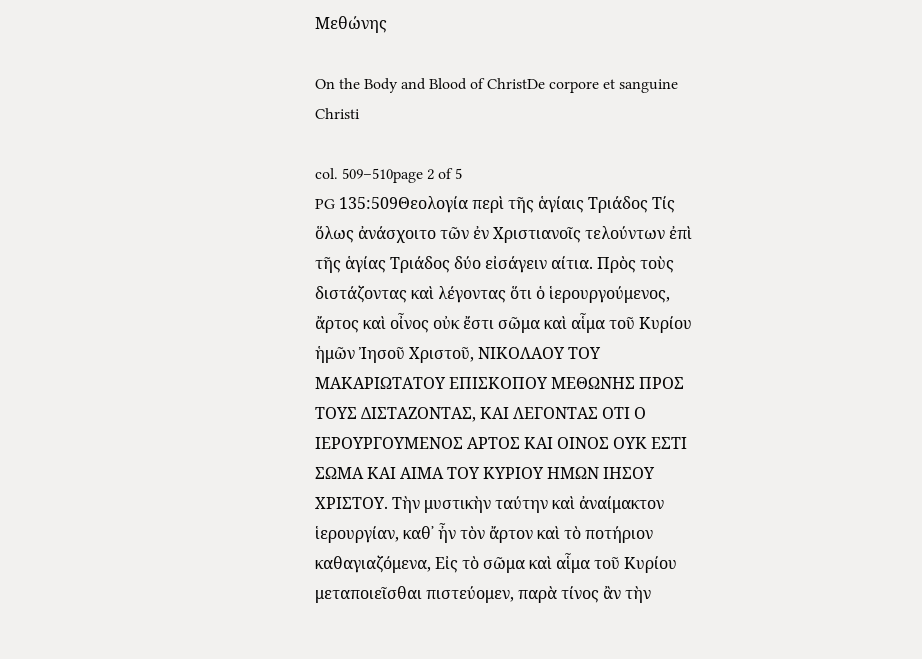Μεθώνης

On the Body and Blood of ChristDe corpore et sanguine Christi

col. 509–510page 2 of 5
PG 135:509Θεολογία περὶ τῆς ἁγίαις Τριάδος Τίς ὅλως ἀνάσχοιτο τῶν ἐν Χριστιανοῖς τελούντων ἐπὶ τῆς ἁγίας Τριάδος δύο εἰσάγειν αίτια. Πρὸς τοὺς διστάζοντας καὶ λέγοντας ὅτι ὁ ἱερουργούμενος, ἄρτος καὶ οἶνος οὐκ ἔστι σῶμα καὶ αἷμα τοῦ Κυρίου ἡμῶν Ἰησοῦ Χριστοῦ, ΝΙΚΟΛΑΟΥ ΤΟΥ ΜΑΚΑΡΙΩΤΑΤΟΥ ΕΠΙΣΚΟΠΟΥ ΜΕΘΩΝΗΣ ΠΡΟΣ ΤΟΥΣ ΔΙΣΤΑΖΟΝΤΑΣ, ΚΑΙ ΛΕΓΟΝΤΑΣ ΟΤΙ Ο ΙΕΡΟΥΡΓΟΥΜΕΝΟΣ ΑΡΤΟΣ ΚΑΙ ΟΙΝΟΣ ΟΥΚ ΕΣΤΙ ΣΩΜΑ ΚΑΙ ΑΙΜΑ ΤΟΥ ΚΥΡΙΟΥ ΗΜΩΝ ΙΗΣΟΥ ΧΡΙΣΤΟΥ. Τὴν μυστικὴν ταύτην καὶ ἀναίμακτον ἱερουργίαν, καθ᾽ ἦν τὸν ἄρτον καὶ τὸ ποτήριον καθαγιαζόμενα, Εἰς τὸ σῶμα καὶ αἷμα τοῦ Κυρίου μεταποιεῖσθαι πιστεύομεν, παρὰ τίνος ἂν τὴν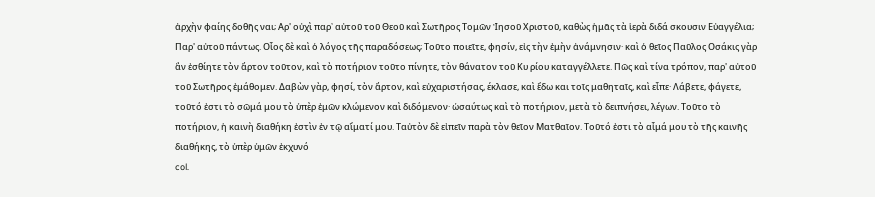ἀρχὴν φαίης δοθῆς ναι; Αρ' οὐχὶ παρ᾽ αὐτοῦ τοῦ Θεοῦ καὶ Σωτῆρος Τομῶν Ἰησοῦ Χριστοῦ, καθὼς ἡμᾶς τὰ ἱερὰ διδά σκουσιν Εὐαγγέλια; Παρ' αὐτοῦ πάντως. Οἷος δὲ καὶ ὁ λόγος τῆς παραδόσεως; Τοῦτο ποιεῖτε, φησίν, εἰς τὴν ἐμὴν ἀνάμνησιν· καὶ ὁ θεῖος Παῦλος Οσάκις γὰρ ἂν ἐσθίητε τὸν ἄρτον τοῦτον, καὶ τὸ ποτήριον τοῦτο πίνητε, τὸν θάνατον τοῦ Κυ ρίου καταγγέλλετε. Πῶς καὶ τίνα τρόπον, παρ' αὐτοῦ τοῦ Σωτῆρος ἐμάθομεν. Δαβὼν γὰρ, φησί, τὸν ἄρτον, καὶ εὐχαριστήσας, έκλασε, καὶ ἔδω και τοῖς μαθηταῖς, καὶ εἶπε· Λάβετε, φάγετε, τοῦτό ἐστι τὸ σῶμά μου τὸ ὑπὲρ ἐμῶν κλώμενον καὶ διδόμενον· ὡσαύτως καὶ τὸ ποτήριον, μετὰ τὸ δειπνήσει, λέγων. Τοῦτο τὸ ποτήριον, ἡ καινὴ διαθήκη ἐστὶν ἐν τῷ αἵματί μου. Ταὐτὸν δὲ εἰπεῖν παρὰ τὸν θεῖον Ματθαῖον. Τοῦτό ἐστι τὸ αἷμά μου τὸ τῆς καινῆς διαθήκης, τὸ ὑπὲρ ὑμῶν ἐκχυνό
col.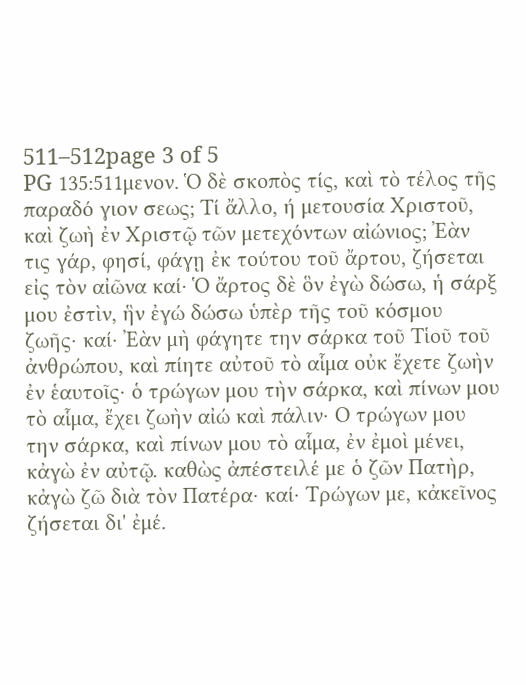511–512page 3 of 5
PG 135:511μενον. Ὁ δὲ σκοπὸς τίς, καὶ τὸ τέλος τῆς παραδό γιον σεως; Τί ἄλλο, ή μετουσία Χριστοῦ, καὶ ζωὴ ἐν Χριστῷ τῶν μετεχόντων αἰώνιος; Ἐὰν τις γάρ, φησί, φάγῃ ἐκ τούτου τοῦ ἄρτου, ζήσεται εἰς τὸν αἰῶνα καί· Ὁ ἄρτος δὲ ὃν ἐγὼ δώσω, ἡ σάρξ μου ἐστὶν, ἣν ἐγώ δώσω ὑπὲρ τῆς τοῦ κόσμου ζωῆς· καί· Ἐὰν μὴ φάγητε την σάρκα τοῦ Τἱοῦ τοῦ ἀνθρώπου, καὶ πίητε αὐτοῦ τὸ αἷμα οὐκ ἔχετε ζωὴν ἐν ἑαυτοῖς· ὁ τρώγων μου τὴν σάρκα, καὶ πίνων μου τὸ αἷμα, ἔχει ζωὴν αἰώ καὶ πάλιν· Ο τρώγων μου την σάρκα, καὶ πίνων μου τὸ αἷμα, ἐν ἐμοὶ μένει, κἀγὼ ἐν αὐτῷ. καθὼς ἀπέστειλέ με ὁ ζῶν Πατὴρ, κἀγὼ ζῶ διὰ τὸν Πατέρα· καί· Τρώγων με, κἀκεῖνος ζήσεται δι' ἐμέ.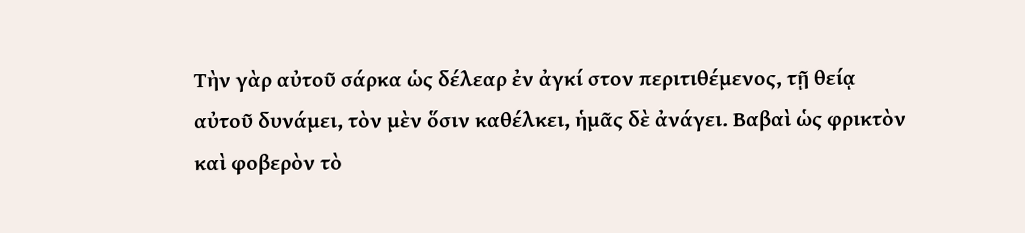Τὴν γὰρ αὐτοῦ σάρκα ὡς δέλεαρ ἐν ἀγκί στον περιτιθέμενος, τῇ θείᾳ αὐτοῦ δυνάμει, τὸν μὲν ὅσιν καθέλκει, ἡμᾶς δὲ ἀνάγει. Βαβαὶ ὡς φρικτὸν καὶ φοβερὸν τὸ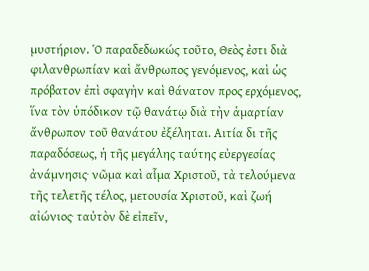μυστήριον. Ὁ παραδεδωκώς τοῦτο, Θεὸς ἐστι διὰ φιλανθρωπίαν καὶ ἄνθρωπος γενόμενος, καὶ ὡς πρόβατον ἐπὶ σφαγὴν καὶ θάνατον προς ερχόμενος, ἵνα τὸν ὑπόδικον τῷ θανάτῳ διὰ τὴν ἁμαρτίαν ἄνθρωπον τοῦ θανάτου ἐξέληται. Αιτία δι τῆς παραδόσεως, ἡ τῆς μεγάλης ταύτης εὐεργεσίας ἀνάμνησις· νῶμα καὶ αἷμα Χριστοῦ, τὰ τελούμενα τῆς τελετῆς τέλος, μετουσία Χριστοῦ, καὶ ζωή αἰώνιος· ταὐτὸν δὲ εἰπεῖν,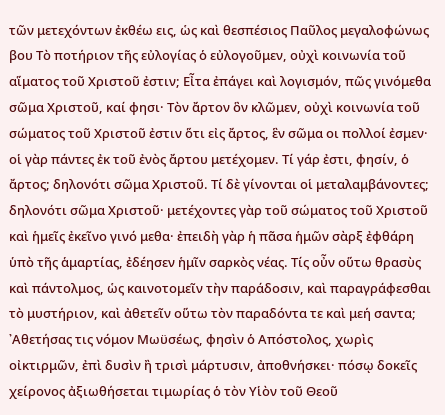τῶν μετεχόντων ἐκθέω εις, ὡς καὶ θεσπέσιος Παῦλος μεγαλοφώνως βου Τὸ ποτήριον τῆς εὐλογίας ὁ εὐλογοῦμεν, οὐχὶ κοινωνία τοῦ αἵματος τοῦ Χριστοῦ ἐστιν; Εἶτα ἐπάγει καὶ λογισμόν, πῶς γινόμεθα σῶμα Χριστοῦ, καί φησι· Τὸν ἄρτον ὃν κλῶμεν, οὐχὶ κοινωνία τοῦ σώματος τοῦ Χριστοῦ ἐστιν ὅτι εἰς ἄρτος, ἓν σῶμα οι πολλοί ἐσμεν· οἱ γὰρ πάντες ἐκ τοῦ ἐνὸς ἄρτου μετέχομεν. Τί γάρ ἐστι, φησίν, ὁ ἄρτος; δηλονότι σῶμα Χριστοῦ. Τί δὲ γίνονται οἱ μεταλαμβάνοντες; δηλονότι σῶμα Χριστοῦ· μετέχοντες γὰρ τοῦ σώματος τοῦ Χριστοῦ καὶ ἡμεῖς ἐκεῖνο γινό μεθα· ἐπειδὴ γὰρ ἡ πᾶσα ἡμῶν σὰρξ ἐφθάρη ὑπὸ τῆς ἁμαρτίας, ἐδέησεν ἡμῖν σαρκὸς νέας. Τίς οὖν οὕτω θρασὺς καὶ πάντολμος, ὡς καινοτομεῖν τὴν παράδοσιν, καὶ παραγράφεσθαι τὸ μυστήριον, καὶ ἀθετεῖν οὕτω τὸν παραδόντα τε καὶ μεή σαντα; ᾿Αθετήσας τις νόμον Μωϋσέως, φησὶν ὁ Απόστολος, χωρὶς οἰκτιρμῶν, ἐπὶ δυσὶν ἢ τρισὶ μάρτυσιν, ἀποθνήσκει· πόσῳ δοκεῖς χείρονος ἀξιωθήσεται τιμωρίας ὁ τὸν Υἱὸν τοῦ Θεοῦ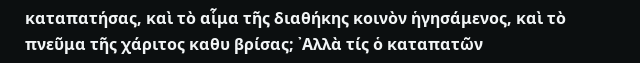καταπατήσας, καὶ τὸ αἷμα τῆς διαθήκης κοινὸν ἡγησάμενος, καὶ τὸ πνεῦμα τῆς χάριτος καθυ βρίσας; ᾿Αλλὰ τίς ὁ καταπατῶν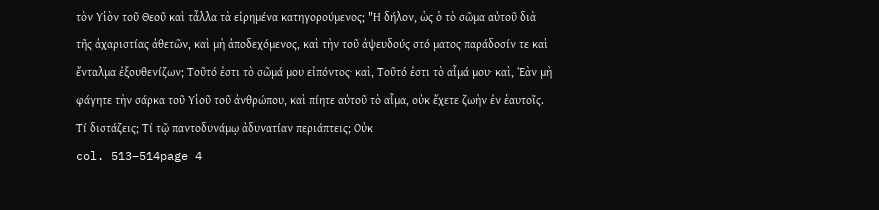τὸν Υἱὸν τοῦ Θεοῦ καὶ τἆλλα τὰ εἰρημένα κατηγορούμενος; "Η δήλον, ὡς ὁ τὸ σῶμα αὐτοῦ διὰ τῆς ἀχαριστίας ἀθετῶν, καὶ μὴ ἀποδεχόμενος, καὶ τὴν τοῦ ἀψευδούς στό ματος παράδοσίν τε καὶ ἔνταλμα ἐξουθενίζων; Τοῦτό ἐστι τὸ σῶμά μου εἰπόντος· καὶ, Τοῦτό ἐστι τὸ αἷμά μου· καὶ, Ἐὰν μὴ φάγητε τὴν σάρκα τοῦ Υἱοῦ τοῦ ἀνθρώπου, καὶ πίητε αὐτοῦ τὸ αἷμα, οὐκ ἔχετε ζωὴν ἐν ἑαυτοῖς. Τί διστάζεις; Τί τῷ παντοδυνάμῳ ἀδυνατίαν περιάπτεις; Οὐκ
col. 513–514page 4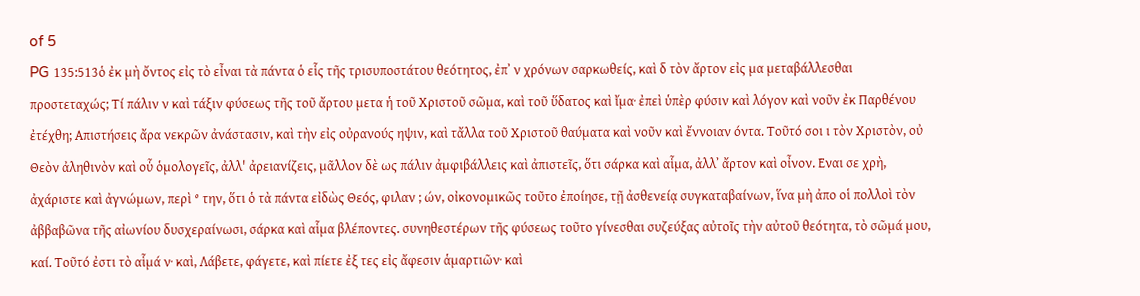of 5
PG 135:513ὁ ἐκ μὴ ὄντος εἰς τὸ εἶναι τὰ πάντα ὁ εἷς τῆς τρισυποστάτου θεότητος, ἐπ᾿ ν χρόνων σαρκωθείς, καὶ δ τὸν ἄρτον εἰς μα μεταβάλλεσθαι προστεταχώς; Τί πάλιν ν καὶ τάξιν φύσεως τῆς τοῦ ἄρτου μετα ἡ τοῦ Χριστοῦ σῶμα, καὶ τοῦ ὕδατος καὶ ἴμα· ἐπεὶ ὑπὲρ φύσιν καὶ λόγον καὶ νοῦν ἐκ Παρθένου ἐτέχθη; Απιστήσεις ἄρα νεκρῶν ἀνάστασιν, καὶ τὴν εἰς οὐρανούς ηψιν, καὶ τἄλλα τοῦ Χριστοῦ θαύματα καὶ νοῦν καὶ ἔννοιαν όντα. Τοῦτό σοι ι τὸν Χριστὸν, οὐ Θεὸν ἀληθινὸν καὶ οὗ ὁμολογεῖς, ἀλλ' ἀρειανίζεις, μᾶλλον δὲ ως πάλιν ἀμφιβάλλεις καὶ ἀπιστεῖς, ὅτι σάρκα καὶ αἷμα, ἀλλ᾽ ἄρτον καὶ οἶνον. Εναι σε χρὴ, ἀχάριστε καὶ ἀγνώμων, περὶ ° την, ὅτι ὁ τὰ πάντα εἰδὼς Θεός, φιλαν ; ών, οἰκονομικῶς τοῦτο ἐποίησε, τῇ ἀσθενείᾳ συγκαταβαίνων, ἵνα μὴ ἀπο οἱ πολλοὶ τὸν ἀββαβῶνα τῆς αἰωνίου δυσχεραίνωσι, σάρκα καὶ αἷμα βλέποντες. συνηθεστέρων τῆς φύσεως τοῦτο γίνεσθαι συζεύξας αὐτοῖς τὴν αὐτοῦ θεότητα, τὸ σῶμά μου, καί. Τοῦτό ἐστι τὸ αἷμά ν· καὶ, Λάβετε, φάγετε, καὶ πίετε ἐξ τες εἰς ἄφεσιν ἁμαρτιῶν· καὶ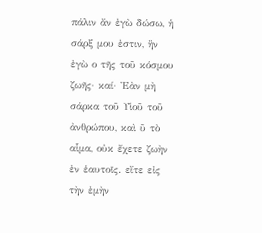πάλιν ἄν ἐγὼ δώσω, ἡ σάρξ μου ἐστιν, ἣν ἐγὼ ο τῆς τοῦ κόσμου ζωῆς· καί· Ἐὰν μὴ σάρκα τοῦ Υἱοῦ τοῦ ἀνθρώπου, καὶ ῦ τὸ αἷμα, οὐκ ἔχετε ζωὴν ἐν ἑαυτοῖς. εἴτε εἰς τὴν ἐμὴν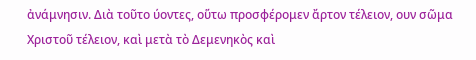ἀνάμνησιν. Διὰ τοῦτο ύοντες, οὕτω προσφέρομεν ἄρτον τέλειον, ουν σῶμα Χριστοῦ τέλειον, καὶ μετὰ τὸ Δεμενηκὸς καὶ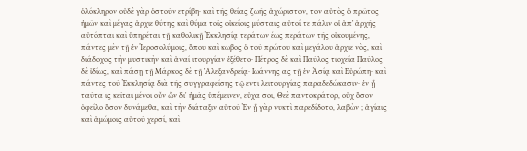ὁλόκληρον οὐδὲ γὰρ ὁστοῦν ετρίβη· καὶ τῆς θείας ζωῆς ἀχώριστον, τον αὐτὸς ὁ πρῶτος ἡμῶν καὶ μέγας ἀρχιε θύτης καὶ θύμα τοῖς οἰκείοις μύσταις αὐτοί τε πάλιν οἱ ἀπ᾿ ἀρχῆς αὐτόπται καὶ ὑπηρέται τῇ καθολικῇ Ἐκκλησίᾳ τεράτων έως περάτων τῆς οἰκουμένης, πάντες μὲν τῇ ἐν Ἱεροσολύμοις, ὅπου καὶ κωβος ὁ τοῦ πρώτου καὶ μεγάλου ἀρχιε νὸς, καὶ διάδοχος τὴν μυστικὴν καὶ ἀναί ιτουργίαν ἐξέθετο· Πέτρος δὲ καὶ Παῦλος τιοχεία Παῦλος δὲ ἰδίως, καὶ πάσῃ τῇ Μάρκος δὲ τῇ ᾿Αλεξανδρείᾳ· Ιωάννης ας τῇ ἐν Ἀσίᾳ καὶ Εὐρώπη· καὶ πάντες τοῦ Ἐκκλησίᾳ διὰ τῆς συγγραφείσης τῷ εντι λειτουργίας παραδεδώκασιν· ἐν ᾗ ταῦτα ις κεῖται μένοι οὖν ὧν δι' ἡμᾶς ὑπέμεινεν, εὐχα σοι, Θεὲ παντοκράτορ, οὐχ ὅσον ὀφείλο ὅσον δυνάμεθα, καὶ τὴν διάταξιν αὐτοῦ Ἐν ᾗ γὰρ νυκτὶ παρεδίδοτο, λαβὼν ; ἀγίαις καὶ ἀμώμοις αὐτοῦ χερσί, καὶ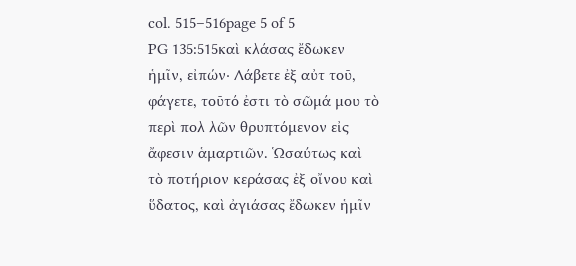col. 515–516page 5 of 5
PG 135:515καὶ κλάσας ἔδωκεν ἡμῖν, εἰπών· Λάβετε ἐξ αὐτ τοῦ, φάγετε, τοῦτό ἐστι τὸ σῶμά μου τὸ περὶ πολ λῶν θρυπτόμενον εἰς ἄφεσιν ἁμαρτιῶν. Ὡσαύτως καὶ τὸ ποτήριον κεράσας ἐξ οἴνου καὶ ὕδατος, καὶ ἀγιάσας ἔδωκεν ἡμῖν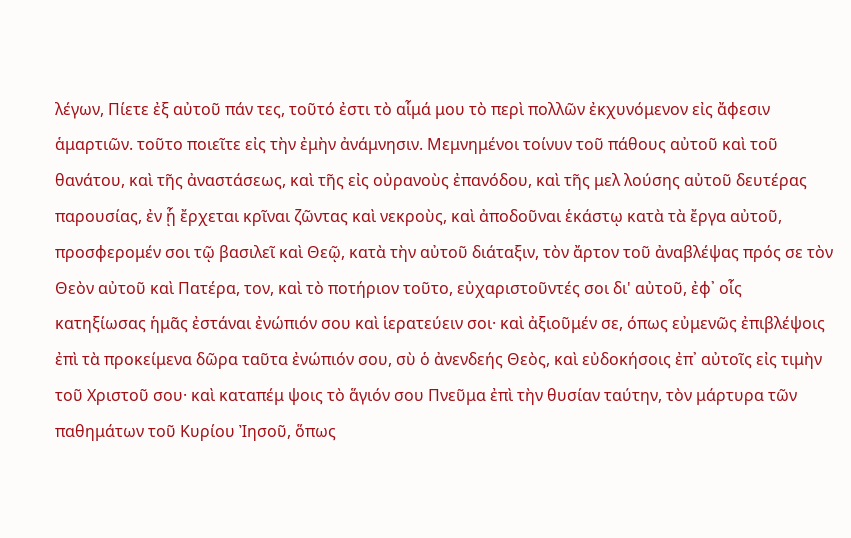λέγων, Πίετε ἐξ αὐτοῦ πάν τες, τοῦτό ἐστι τὸ αἷμά μου τὸ περὶ πολλῶν ἐκχυνόμενον εἰς ἄφεσιν ἁμαρτιῶν. τοῦτο ποιεῖτε εἰς τὴν ἐμὴν ἀνάμνησιν. Μεμνημένοι τοίνυν τοῦ πάθους αὐτοῦ καὶ τοῦ θανάτου, καὶ τῆς ἀναστάσεως, καὶ τῆς εἰς οὐρανοὺς ἐπανόδου, καὶ τῆς μελ λούσης αὐτοῦ δευτέρας παρουσίας, ἐν ᾗ ἔρχεται κρῖναι ζῶντας καὶ νεκροὺς, καὶ ἀποδοῦναι ἑκάστῳ κατὰ τὰ ἔργα αὐτοῦ, προσφερομέν σοι τῷ βασιλεῖ καὶ Θεῷ, κατὰ τὴν αὐτοῦ διάταξιν, τὸν ἄρτον τοῦ ἀναβλέψας πρός σε τὸν Θεὸν αὐτοῦ καὶ Πατέρα, τον, καὶ τὸ ποτήριον τοῦτο, εὐχαριστοῦντές σοι δι' αὐτοῦ, ἐφ᾽ οἷς κατηξίωσας ἡμᾶς ἐστάναι ἐνώπιόν σου καὶ ἱερατεύειν σοι· καὶ ἀξιοῦμέν σε, όπως εὐμενῶς ἐπιβλέψοις ἐπὶ τὰ προκείμενα δῶρα ταῦτα ἐνώπιόν σου, σὺ ὁ ἀνενδεής Θεὸς, καὶ εὐδοκήσοις ἐπ᾿ αὐτοῖς εἰς τιμὴν τοῦ Χριστοῦ σου· καὶ καταπέμ ψοις τὸ ἅγιόν σου Πνεῦμα ἐπὶ τὴν θυσίαν ταύτην, τὸν μάρτυρα τῶν παθημάτων τοῦ Κυρίου Ἰησοῦ, ὅπως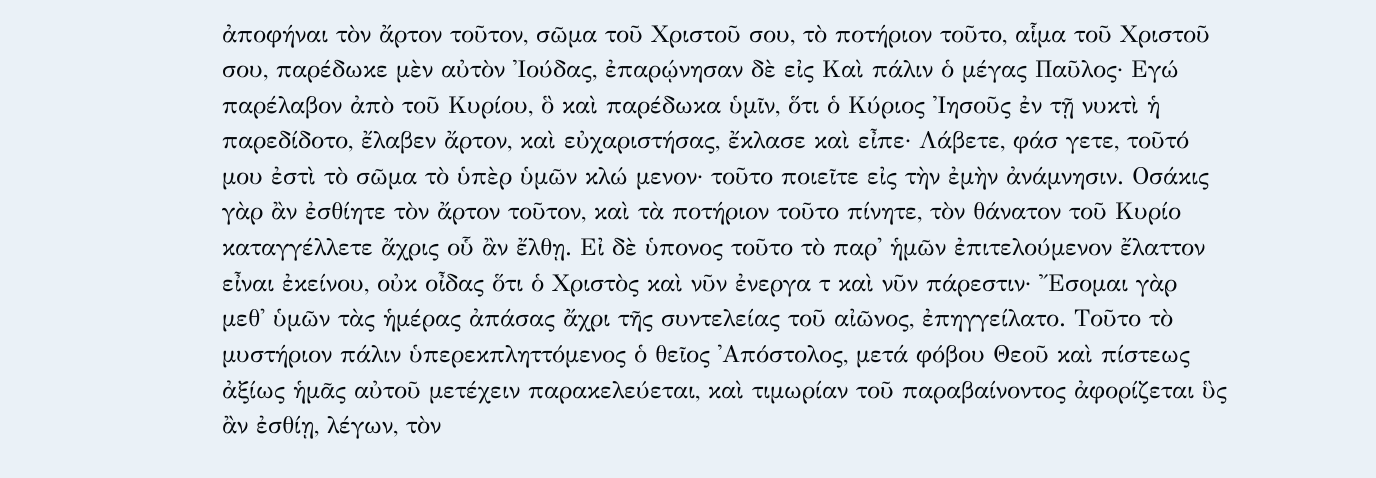ἀποφήναι τὸν ἄρτον τοῦτον, σῶμα τοῦ Χριστοῦ σου, τὸ ποτήριον τοῦτο, αἷμα τοῦ Χριστοῦ σου, παρέδωκε μὲν αὐτὸν Ἰούδας, ἐπαρῴνησαν δὲ εἰς Καὶ πάλιν ὁ μέγας Παῦλος· Εγώ παρέλαβον ἀπὸ τοῦ Κυρίου, ὃ καὶ παρέδωκα ὑμῖν, ὅτι ὁ Κύριος Ἰησοῦς ἐν τῇ νυκτὶ ἡ παρεδίδοτο, ἔλαβεν ἄρτον, καὶ εὐχαριστήσας, ἔκλασε καὶ εἶπε· Λάβετε, φάσ γετε, τοῦτό μου ἐστὶ τὸ σῶμα τὸ ὑπὲρ ὑμῶν κλώ μενον· τοῦτο ποιεῖτε εἰς τὴν ἐμὴν ἀνάμνησιν. Οσάκις γὰρ ἂν ἐσθίητε τὸν ἄρτον τοῦτον, καὶ τὰ ποτήριον τοῦτο πίνητε, τὸν θάνατον τοῦ Κυρίο καταγγέλλετε ἄχρις οὗ ἂν ἔλθῃ. Εἰ δὲ ὑπονος τοῦτο τὸ παρ' ἡμῶν ἐπιτελούμενον ἔλαττον εἶναι ἐκείνου, οὐκ οἶδας ὅτι ὁ Χριστὸς καὶ νῦν ἐνεργα τ καὶ νῦν πάρεστιν· Ἔσομαι γὰρ μεθ' ὑμῶν τὰς ἡμέρας ἀπάσας ἄχρι τῆς συντελείας τοῦ αἰῶνος, ἐπηγγείλατο. Τοῦτο τὸ μυστήριον πάλιν ὑπερεκπληττόμενος ὁ θεῖος ᾿Απόστολος, μετά φόβου Θεοῦ καὶ πίστεως ἀξίως ἡμᾶς αὐτοῦ μετέχειν παρακελεύεται, καὶ τιμωρίαν τοῦ παραβαίνοντος ἀφορίζεται ὓς ἂν ἐσθίῃ, λέγων, τὸν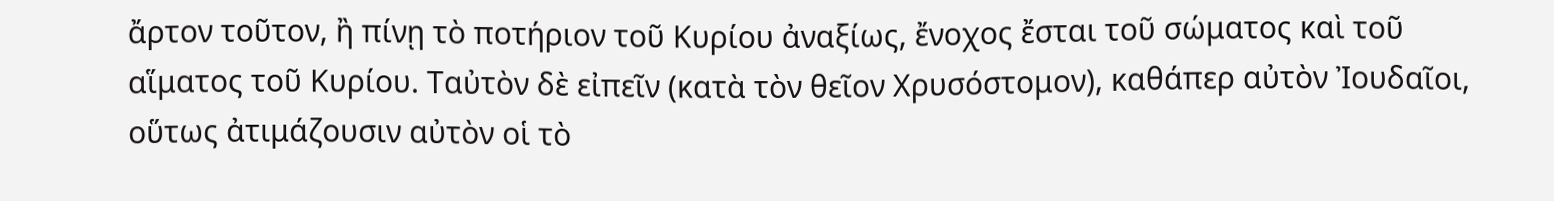ἄρτον τοῦτον, ἢ πίνῃ τὸ ποτήριον τοῦ Κυρίου ἀναξίως, ἔνοχος ἔσται τοῦ σώματος καὶ τοῦ αἵματος τοῦ Κυρίου. Ταὐτὸν δὲ εἰπεῖν (κατὰ τὸν θεῖον Χρυσόστομον), καθάπερ αὐτὸν Ἰουδαῖοι, οὕτως ἀτιμάζουσιν αὐτὸν οἱ τὸ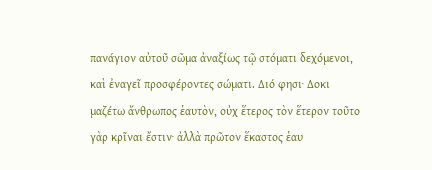πανάγιον αὐτοῦ σῶμα ἀναξίως τῷ στόματι δεχόμενοι, καὶ ἐναγεῖ προσφέροντες σώματι. Διό φησι· Δοκι μαζέτω ἄνθρωπος ἑαυτὸν, οὐχ ἕτερος τὸν ἕτερον τοῦτο γὰρ κρῖναι ἔστιν· ἀλλὰ πρῶτον ἕκαστος ἑαυ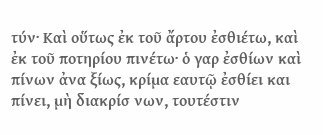τύν· Καὶ οὕτως ἐκ τοῦ ἄρτου ἐσθιέτω, καὶ ἐκ τοῦ ποτηρίου πινέτω· ὁ γαρ ἐσθίων καὶ πίνων ἀνα ξίως, κρίμα εαυτῷ ἐσθίει και πίνει, μὴ διακρίσ νων, τουτέστιν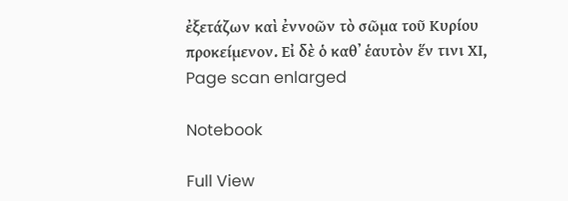ἐξετάζων καὶ ἐννοῶν τὸ σῶμα τοῦ Κυρίου προκείμενον. Εἰ δὲ ὁ καθ᾿ ἑαυτὸν ἕν τινι ΧΙ,
Page scan enlarged

Notebook

Full View